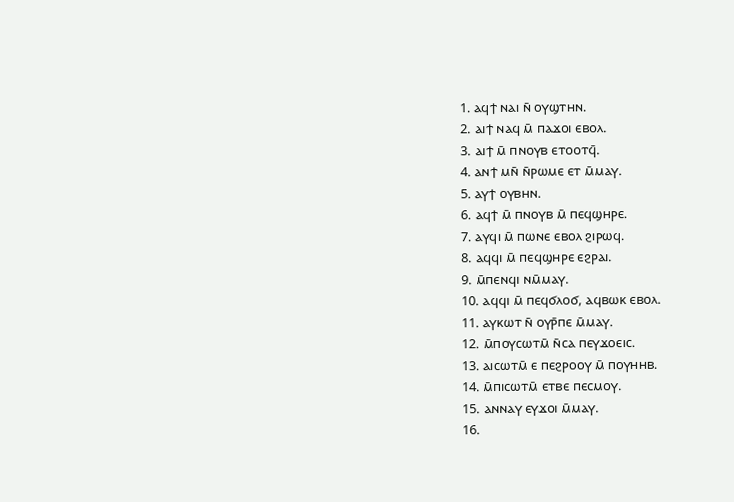1. ⲁϥϯ ⲛⲁⲓ ⲛ̄ ⲟⲩϣⲧⲏⲛ.
2. ⲁⲓϯ ⲛⲁϥ ⲙ̄ ⲡⲁϫⲟⲓ ⲉⲃⲟⲗ.
3. ⲁⲓϯ ⲙ̄ ⲡⲛⲟⲩⲃ ⲉⲧⲟⲟⲧϥ̄.
4. ⲁⲛϯ ⲙⲛ̄ ⲛ̄ⲣⲱⲙⲉ ⲉⲧ ⲙ̄ⲙⲁⲩ.
5. ⲁⲩϯ ⲟⲩⲃⲏⲛ.
6. ⲁϥϯ ⲙ̄ ⲡⲛⲟⲩⲃ ⲙ̄ ⲡⲉϥϣⲏⲣⲉ.
7. ⲁⲩϥⲓ ⲙ̄ ⲡⲱⲛⲉ ⲉⲃⲟⲗ ϩⲓⲣⲱϥ.
8. ⲁϥϥⲓ ⲙ̄ ⲡⲉϥϣⲏⲣⲉ ⲉϩⲣⲁⲓ.
9. ⲙ̄ⲡⲉⲛϥⲓ ⲛⲙ̄ⲙⲁⲩ.
10. ⲁϥϥⲓ ⲙ̄ ⲡⲉϥϭⲗⲟϭ, ⲁϥⲃⲱⲕ ⲉⲃⲟⲗ.
11. ⲁⲩⲕⲱⲧ ⲛ̄ ⲟⲩⲣ̄ⲡⲉ ⲙ̄ⲙⲁⲩ.
12. ⲙ̄ⲡⲟⲩⲥⲱⲧⲙ̄ ⲛ̄ⲥⲁ ⲡⲉⲩϫⲟⲉⲓⲥ.
13. ⲁⲓⲥⲱⲧⲙ̄ ⲉ ⲡⲉϩⲣⲟⲟⲩ ⲙ̄ ⲡⲟⲩⲏⲏⲃ.
14. ⲙ̄ⲡⲓⲥⲱⲧⲙ̄ ⲉⲧⲃⲉ ⲡⲉⲥⲙⲟⲩ.
15. ⲁⲛⲛⲁⲩ ⲉⲩϫⲟⲓ ⲙ̄ⲙⲁⲩ.
16.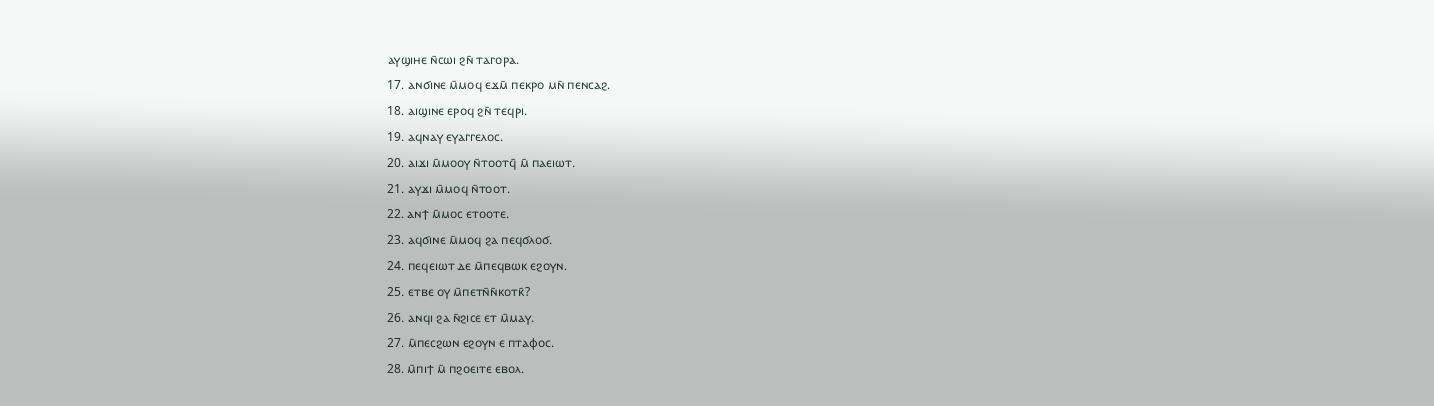ⲁⲩϣⲓⲏⲉ ⲛ̄ⲥⲱⲓ ϩⲛ̄ ⲧⲁⲅⲟⲣⲁ.
17. ⲁⲛϭⲓⲛⲉ ⲙ̄ⲙⲟϥ ⲉϫⲙ̄ ⲡⲉⲕⲣⲟ ⲙⲛ̄ ⲡⲉⲛⲥⲁϩ.
18. ⲁⲓϣⲓⲛⲉ ⲉⲣⲟϥ ϩⲛ̄ ⲧⲉϥⲣⲓ.
19. ⲁϥⲛⲁⲩ ⲉⲩⲁⲅⲅⲉⲗⲟⲥ.
20. ⲁⲓϫⲓ ⲙ̄ⲙⲟⲟⲩ ⲛ̄ⲧⲟⲟⲧϥ̄ ⲙ̄ ⲡⲁⲉⲓⲱⲧ.
21. ⲁⲩϫⲓ ⲙ̄ⲙⲟϥ ⲛ̄ⲧⲟⲟⲧ.
22. ⲁⲛϯ ⲙ̄ⲙⲟⲥ ⲉⲧⲟⲟⲧⲉ.
23. ⲁϥϭⲓⲛⲉ ⲙ̄ⲙⲟϥ ϩⲁ ⲡⲉϥϭⲗⲟϭ.
24. ⲡⲉϥⲉⲓⲱⲧ ⲇⲉ ⲙ̄ⲡⲉϥⲃⲱⲕ ⲉϩⲟⲩⲛ.
25. ⲉⲧⲃⲉ ⲟⲩ ⲙ̄ⲡⲉⲧⲛ̄ⲛ̄ⲕⲟⲧⲕ̄?
26. ⲁⲛϥⲓ ϩⲁ ⲛ̄ϩⲓⲥⲉ ⲉⲧ ⲙ̄ⲙⲁⲩ.
27. ⲙ̄ⲡⲉⲥϩⲱⲛ ⲉϩⲟⲩⲛ ⲉ ⲡⲧⲁⲫⲟⲥ.
28. ⲙ̄ⲡⲓϯ ⲙ̄ ⲡϩⲟⲉⲓⲧⲉ ⲉⲃⲟⲗ.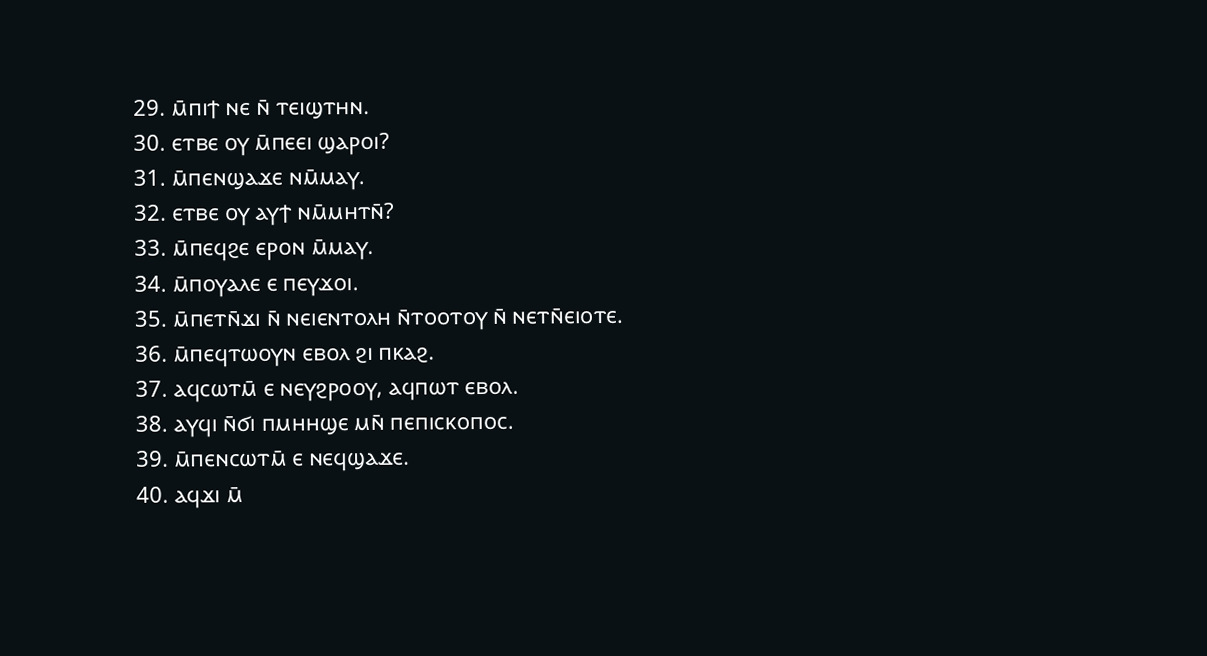29. ⲙ̄ⲡⲓϯ ⲛⲉ ⲛ̄ ⲧⲉⲓϣⲧⲏⲛ.
30. ⲉⲧⲃⲉ ⲟⲩ ⲙ̄ⲡⲉⲉⲓ ϣⲁⲣⲟⲓ?
31. ⲙ̄ⲡⲉⲛϣⲁϫⲉ ⲛⲙ̄ⲙⲁⲩ.
32. ⲉⲧⲃⲉ ⲟⲩ ⲁⲩϯ ⲛⲙ̄ⲙⲏⲧⲛ̄?
33. ⲙ̄ⲡⲉϥϩⲉ ⲉⲣⲟⲛ ⲙ̄ⲙⲁⲩ.
34. ⲙ̄ⲡⲟⲩⲁⲗⲉ ⲉ ⲡⲉⲩϫⲟⲓ.
35. ⲙ̄ⲡⲉⲧⲛ̄ϫⲓ ⲛ̄ ⲛⲉⲓⲉⲛⲧⲟⲗⲏ ⲛ̄ⲧⲟⲟⲧⲟⲩ ⲛ̄ ⲛⲉⲧⲛ̄ⲉⲓⲟⲧⲉ.
36. ⲙ̄ⲡⲉϥⲧⲱⲟⲩⲛ ⲉⲃⲟⲗ ϩⲓ ⲡⲕⲁϩ.
37. ⲁϥⲥⲱⲧⲙ̄ ⲉ ⲛⲉⲩϩⲣⲟⲟⲩ, ⲁϥⲡⲱⲧ ⲉⲃⲟⲗ.
38. ⲁⲩϥⲓ ⲛ̄ϭⲓ ⲡⲙⲏⲏϣⲉ ⲙⲛ̄ ⲡⲉⲡⲓⲥⲕⲟⲡⲟⲥ.
39. ⲙ̄ⲡⲉⲛⲥⲱⲧⲙ̄ ⲉ ⲛⲉϥϣⲁϫⲉ.
40. ⲁϥϫⲓ ⲙ̄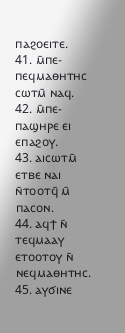ⲡⲁϩⲟⲉⲓⲧⲉ.
41. ⲙ̄ⲡⲉ-ⲡⲉϥⲙⲁⲑⲏⲧⲏⲥ ⲥⲱⲧⲙ̄ ⲛⲁϥ.
42. ⲙ̄ⲡⲉ-ⲡⲁϣⲏⲣⲉ ⲉⲓ ⲉⲡⲁϩⲟⲩ.
43. ⲁⲓⲥⲱⲧⲙ̄ ⲉⲧⲃⲉ ⲛⲁⲓ ⲛ̄ⲧⲟⲟⲧϥ̄ ⲙ̄ ⲡⲁⲥⲟⲛ.
44. ⲁϥϯ ⲛ̄ ⲧⲉϥⲙⲁⲁⲩ ⲉⲧⲟⲟⲧⲟⲩ ⲛ̄ ⲛⲉϥⲙⲁⲑⲏⲧⲏⲥ.
45. ⲁⲩϭⲓⲛⲉ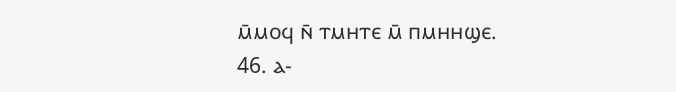ⲙ̄ⲙⲟϥ ⲛ̄ ⲧⲙⲏⲧⲉ ⲙ̄ ⲡⲙⲏⲏϣⲉ.
46. ⲁ-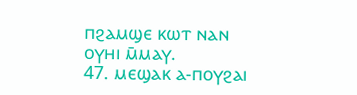ⲡϩⲁⲙϣⲉ ⲕⲱⲧ ⲛⲁⲛ ⲟⲩⲏⲓ ⲙ̄ⲙⲁⲩ.
47. ⲙⲉϣⲁⲕ ⲁ-ⲡⲟⲩϩⲁⲓ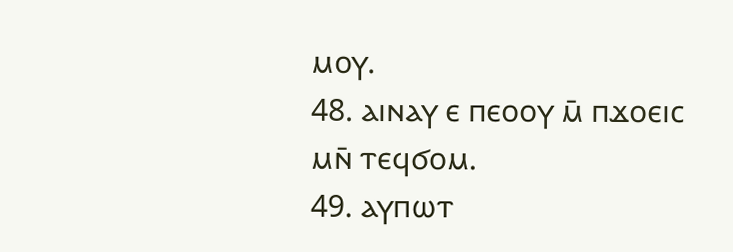ⲙⲟⲩ.
48. ⲁⲓⲛⲁⲩ ⲉ ⲡⲉⲟⲟⲩ ⲙ̄ ⲡϫⲟⲉⲓⲥ ⲙⲛ̄ ⲧⲉϥϭⲟⲙ.
49. ⲁⲩⲡⲱⲧ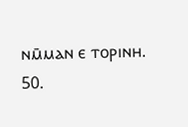ⲛⲙ̄ⲙⲁⲛ ⲉ ⲧⲟⲣⲓⲛⲏ.
50.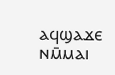ⲁϥϣⲁϫⲉ ⲛⲙ̄ⲙⲁⲓ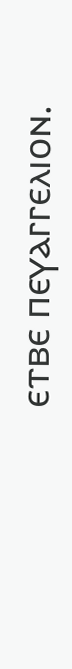ⲉⲧⲃⲉ ⲡⲉⲩⲁⲅⲅⲉⲗⲓⲟⲛ.